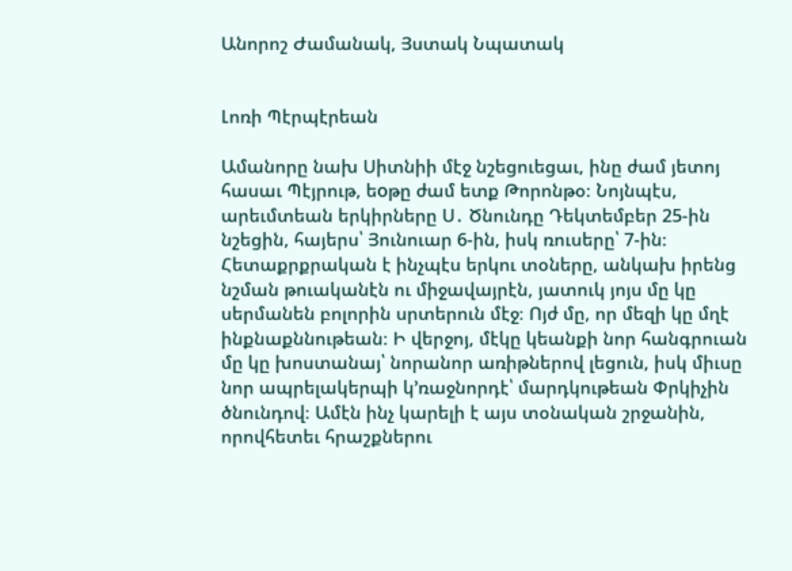Անորոշ Ժամանակ, Յստակ Նպատակ


Լոռի Պէրպէրեան

Ամանորը նախ Սիտնիի մէջ նշեցուեցաւ, ինը ժամ յետոյ հասաւ Պէյրութ, եoթը ժամ ետք Թորոնթօ։ Նոյնպէս, արեւմտեան երկիրները Ս․ Ծնունդը Դեկտեմբեր 25-ին նշեցին, հայերս՝ Յունուար 6-ին, իսկ ռուսերը՝ 7-ին։ Հետաքրքրական է ինչպէս երկու տօները, անկախ իրենց նշման թուականէն ու միջավայրէն, յատուկ յոյս մը կը սերմանեն բոլորին սրտերուն մէջ։ Ոյժ մը, որ մեզի կը մղէ ինքնաքննութեան։ Ի վերջոյ, մէկը կեանքի նոր հանգրուան մը կը խոստանայ՝ նորանոր առիթներով լեցուն, իսկ միւսը նոր ապրելակերպի կ’ռաջնորդէ՝ մարդկութեան Փրկիչին ծնունդով։ Ամէն ինչ կարելի է այս տօնական շրջանին, որովհետեւ հրաշքներու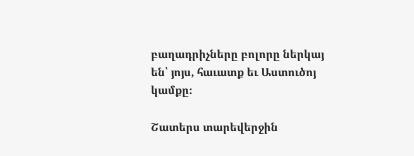բաղադրիչները բոլորը ներկայ են՝ յոյս, հաւատք եւ Աստուծոյ կամքը։

Շատերս տարեվերջին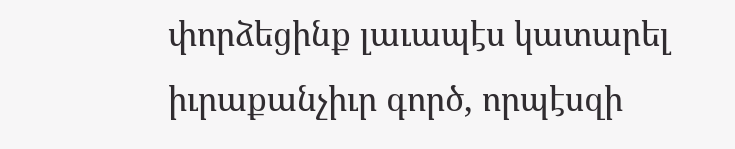փորձեցինք լաւապէս կատարել իւրաքանչիւր գործ, որպէսզի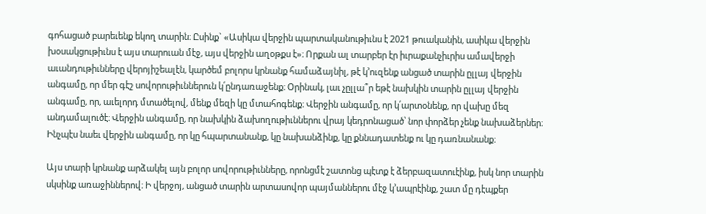գոհացած բարեւենք եկող տարին։ Ըսինք` «Ասիկա վերջին պարտականութիւնս է 2021 թուականին, ասիկա վերջին խօսակցութիւնս է այս տարուան մէջ, այս վերջին աղօթքս է»։ Որքան ալ տարբեր էր իւրաքանչիւրիս ամավերջի աւանդութիւնները վերոյիշեալէն, կարծեմ բոլորս կրնանք համաձայնիլ, թէ կ’ուզենք անցած տարին ըլլայ վերջին անգամը, որ մեր գէշ սովորութիւններուն կ՛ընդառաջենք։ Օրինակ, լաւ չըլլա՞ր եթէ նախկին տարին ըլլայ վերջին անգամը, որ, աւելորդ մտածելով, մենք մեզի կը մտահոգենք։ Վերջին անգամը, որ կ՛արտօնենք, որ վախը մեզ անդամալուծէ։ Վերջին անգամը, որ նախկին ձախողութիւններու վրայ կեդրոնացած՝ նոր փորձեր չենք նախաձերներ։ Ինչպէս նաեւ վերջին անգամը, որ կը հպարտանանք, կը նախանձինք, կը քննադատենք ու կը դառնանանք։

Այս տարի կրնանք արձակել այն բոլոր սովորութիւնները, որոնցմէ շատոնց պէտք է ձերբազատուէինք, իսկ նոր տարին սկսինք առաջիններով։ Ի վերջոյ, անցած տարին արտասովոր պայմաններու մէջ կ’ապրէինք, շատ մը դէպքեր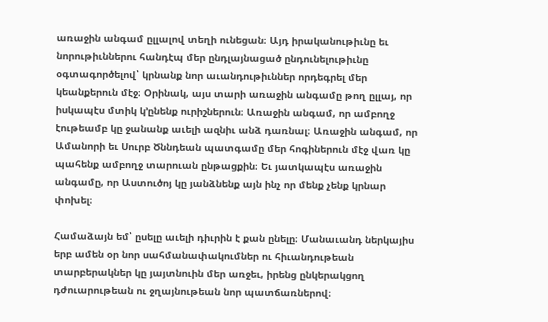առաջին անգամ ըլլալով տեղի ունեցան։ Այդ իրականութիւնը եւ նորութիւններու հանդէպ մեր ընդլայնացած ընդունելութիւնը օգտագործելով՝ կրնանք նոր աւանդութիւններ որդեգրել մեր կեանքերուն մէջ։ Օրինակ, այս տարի առաջին անգամը թող ըլլայ, որ իսկապէս մտիկ կ’ընենք ուրիշներուն։ Առաջին անգամ, որ ամբողջ էութեամբ կը ջանանք աւելի ազնիւ անձ դառնալ։ Առաջին անգամ, որ Ամանորի եւ Սուրբ Ծննդեան պատգամը մեր հոգիներուն մէջ վառ կը պահենք ամբողջ տարուան ընթացքին։ Եւ յատկապէս առաջին անգամը, որ Աստուծոյ կը յանձնենք այն ինչ որ մենք չենք կրնար փոխել։

Համաձայն եմ՝ ըսելը աւելի դիւրին է քան ընելը։ Մանաւանդ ներկայիս երբ ամեն օր նոր սահմանափակումներ ու հիւանդութեան տարբերակներ կը յայտնուին մեր առջեւ, իրենց ընկերակցող դժուարութեան ու ջղայնութեան նոր պատճառներով։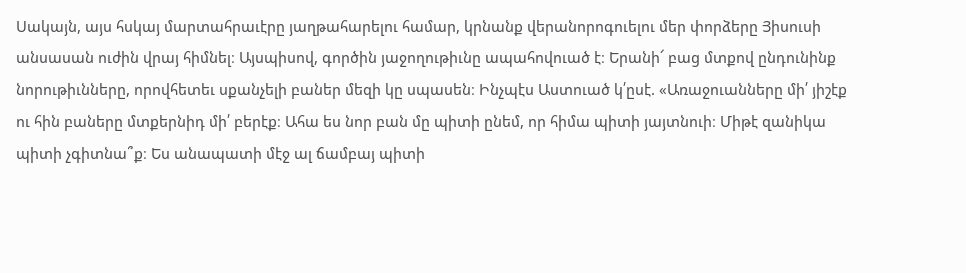Սակայն, այս հսկայ մարտահրաւէրը յաղթահարելու համար, կրնանք վերանորոգուելու մեր փորձերը Յիսուսի անսասան ուժին վրայ հիմնել։ Այսպիսով, գործին յաջողութիւնը ապահովուած է։ Երանի՜ բաց մտքով ընդունինք նորութիւնները, որովհետեւ սքանչելի բաներ մեզի կը սպասեն։ Ինչպէս Աստուած կ՛ըսէ. «Առաջուանները մի՛ յիշէք ու հին բաները մտքերնիդ մի՛ բերէք։ Ահա ես նոր բան մը պիտի ընեմ, որ հիմա պիտի յայտնուի։ Միթէ զանիկա պիտի չգիտնա՞ք։ Ես անապատի մէջ ալ ճամբայ պիտի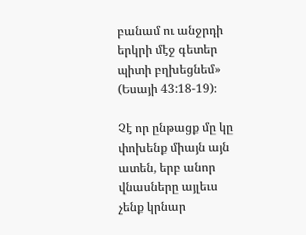բանամ ու անջրդի երկրի մէջ գետեր պիտի բղխեցնեմ» (Եսայի 43:18-19)։

Չէ որ ընթացք մը կը փոխենք միայն այն ատեն, երբ անոր վնասները այլեւս չենք կրնար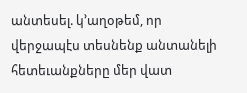անտեսել. կ՚աղօթեմ, որ վերջապէս տեսնենք անտանելի հետեւանքները մեր վատ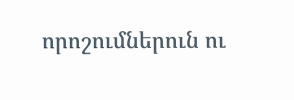որոշումներուն ու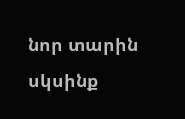նոր տարին սկսինք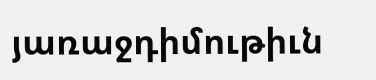յառաջդիմութիւն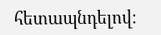հետապնդելով։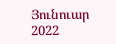Յունուար 2022